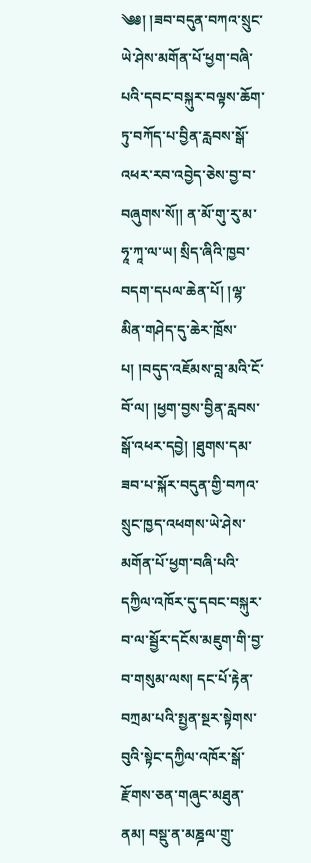༄༅། །ཟབ་བདུན་བཀའ་སྲུང་ཡེ་ཤེས་མགོན་པོ་ཕྱག་བཞི་པའི་དབང་བསྐུར་བལྟས་ཆོག་ཏུ་བཀོད་པ་བྱིན་རླབས་སྒོ་འཕར་རབ་འབྱེད་ཅེས་བྱ་བ་བཞུགས་སོ།། ན་མོ་གུ་རུ་མ་ཧཱ་ཀཱ་ལ་ཡ། སྲིད་ཞིའི་ཁྱབ་བདག་དཔལ་ཆེན་པོ། །ལྷ་མིན་གཤེད་དུ་ཆེར་ཁྲོས་པ། །བདུད་འཇོམས་བླ་མའི་ངོ་བོ་ལ། །ཕྱག་བྱས་བྱིན་རླབས་སྒོ་འཕར་དབྱེ། །ཐུགས་དམ་ཟབ་པ་སྐོར་བདུན་གྱི་བཀའ་སྲུང་ཁྱད་འཕགས་ཡེ་ཤེས་མགོན་པོ་ཕྱག་བཞི་པའི་དཀྱིལ་འཁོར་དུ་དབང་བསྐུར་བ་ལ་སྦྱོར་དངོས་མཇུག་གི་བྱ་བ་གསུམ་ལས། དང་པོ་རྟེན་བཀྲམ་པའི་སྤྱན་སྔར་སྟེགས་བུའི་སྟེང་དཀྱིལ་འཁོར་སྒོ་རྫོགས་ཅན་གཞུང་མཐུན་ནམ། བསྡུ་ན་མཎྜལ་གྲུ་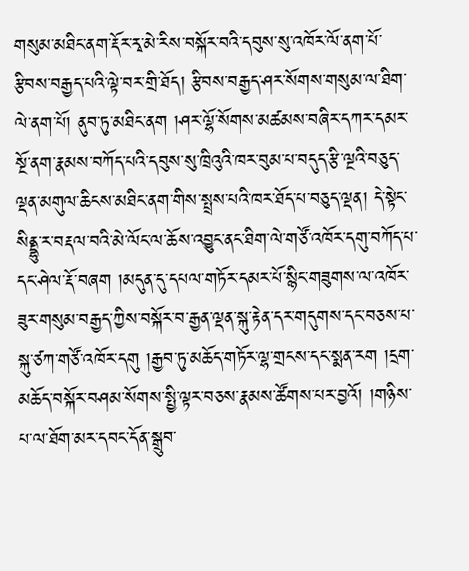གསུམ་མཐིང་ནག་རྡོར་རྭ་མེ་རིས་བསྐོར་བའི་དབུས་སུ་འཁོར་ལོ་ནག་པོ་རྩིབས་བརྒྱད་པའི་ལྟེ་བར་གྲི་ཐོད། རྩིབས་བརྒྱད་ཤར་སོགས་གསུམ་ལ་ཐིག་ལེ་ནག་པོ། ནུབ་ཏུ་མཐིང་ནག །ཤར་ལྷོ་སོགས་མཚམས་བཞིར་དཀར་དམར་སྔོ་ནག་རྣམས་བཀོད་པའི་དབུས་སུ་ཁྲིའུའི་ཁར་བུམ་པ་བདུད་རྩི་ལྔའི་བཅུད་ལྡན་མགུལ་ཆིངས་མཐིང་ནག་གིས་སྤྲས་པའི་ཁར་ཐོད་པ་བཅུད་ལྡན། དེ་སྟེང་སིནྡྷུ་ར་བརྡལ་བའི་མེ་ལོང་ལ་ཆོས་འབྱུང་ནང་ཐིག་ལེ་གཙོ་འཁོར་དགུ་བཀོད་པ་དང་ཤེལ་རྡོ་བཞག །མདུན་དུ་དཔལ་གཏོར་དམར་པོ་སྙིང་གཟུགས་ལ་འཁོར་ཟུར་གསུམ་བརྒྱད་ཀྱིས་བསྐོར་བ་རྒྱན་ལྡན་སྐུ་རྟེན་དར་གདུགས་དང་བཅས་པ་སྐུ་ཙཀ་གཙོ་འཁོར་དགུ །རྒྱབ་ཏུ་མཆོད་གཏོར་ལྷ་གྲངས་དང་སྨན་རག །དྲག་མཆོད་བསྐོར་བཤམ་སོགས་སྤྱི་ལྟར་བཅས་རྣམས་ཚོགས་པར་བྱའོ། །གཉིས་པ་ལ་ཐོག་མར་དབང་དོན་སྒྲུབ་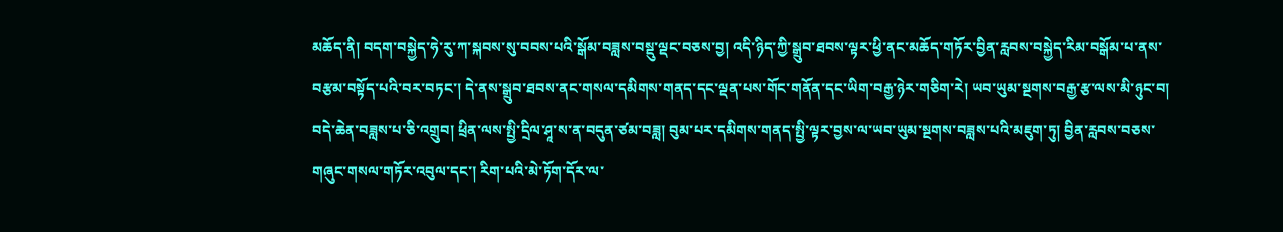མཆོད་ནི། བདག་བསྐྱེད་ཧེ་རུ་ཀ་སྐབས་སུ་བབས་པའི་སྒོམ་བཟླས་བསྡུ་ལྡང་བཅས་བྱ། འདི་ཉིད་ཀྱི་སྒྲུབ་ཐབས་ལྟར་ཕྱི་ནང་མཆོད་གཏོར་བྱིན་རླབས་བསྐྱེད་རིམ་བསྒོམ་པ་ནས་བརྩམ་བསྟོད་པའི་བར་བཏང་། དེ་ནས་སྒྲུབ་ཐབས་ནང་གསལ་དམིགས་གནད་དང་ལྡན་པས་གོང་གནོན་དང་ཡིག་བརྒྱ་ཉེར་གཅིག་རེ། ཡབ་ཡུམ་སྔགས་བརྒྱ་རྩ་ལས་མི་ཉུང་བ། བདེ་ཆེན་བཟླས་པ་ཅི་འགྲུབ། ཕྲིན་ལས་སྤྱི་དྲིལ་ཤཱ་ས་ན་བདུན་ཙམ་བཟླ། བུམ་པར་དམིགས་གནད་སྤྱི་ལྟར་བྱས་ལ་ཡབ་ཡུམ་སྔགས་བཟླས་པའི་མཇུག་ཏུ། བྱིན་རླབས་བཅས་གཞུང་གསལ་གཏོར་འབུལ་དང་། རིག་པའི་མེ་ཏོག་དོར་ལ་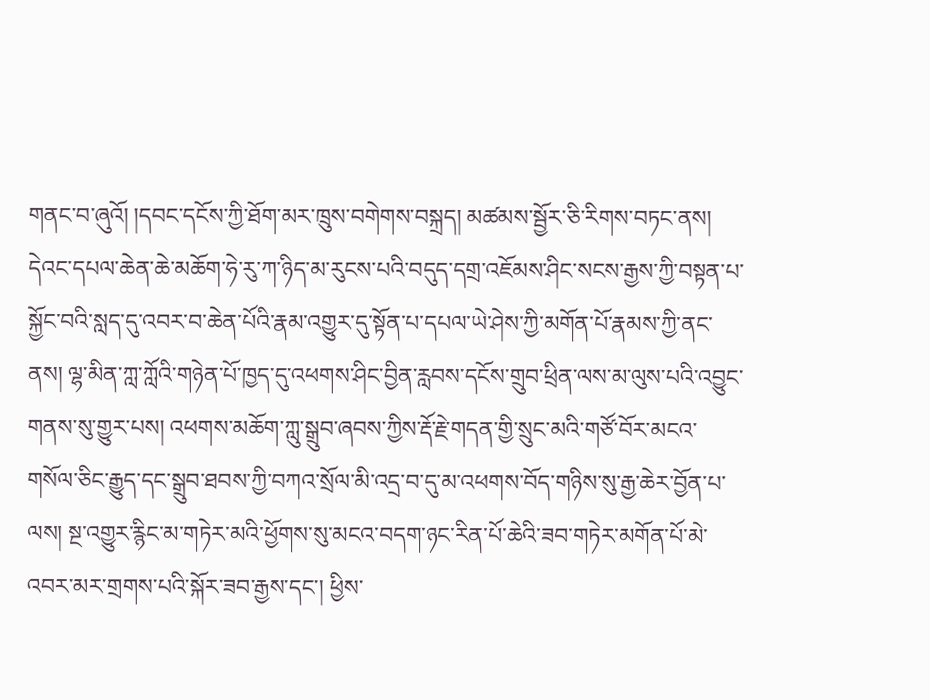གནང་བ་ཞུའོ། །དབང་དངོས་ཀྱི་ཐོག་མར་ཁྲུས་བགེགས་བསྐྲད། མཚམས་སྦྱོར་ཅི་རིགས་བཏང་ནས། དེའང་དཔལ་ཆེན་ཆེ་མཆོག་ཧེ་རུ་ཀ་ཉིད་མ་རུངས་པའི་བདུད་དགྲ་འཇོམས་ཤིང་སངས་རྒྱས་ཀྱི་བསྟན་པ་སྐྱོང་བའི་སླད་དུ་འབར་བ་ཆེན་པོའི་རྣམ་འགྱུར་དུ་སྟོན་པ་དཔལ་ཡེ་ཤེས་ཀྱི་མགོན་པོ་རྣམས་ཀྱི་ནང་ནས། ལྷ་མིན་ཀླ་ཀློའི་གཉེན་པོ་ཁྱད་དུ་འཕགས་ཤིང་བྱིན་རླབས་དངོས་གྲུབ་ཕྲིན་ལས་མ་ལུས་པའི་འབྱུང་གནས་སུ་གྱུར་པས། འཕགས་མཆོག་ཀླུ་སྒྲུབ་ཞབས་ཀྱིས་རྡོ་རྗེ་གདན་གྱི་སྲུང་མའི་གཙོ་བོར་མངའ་གསོལ་ཅིང་རྒྱུད་དང་སྒྲུབ་ཐབས་ཀྱི་བཀའ་སྲོལ་མི་འདྲ་བ་དུ་མ་འཕགས་བོད་གཉིས་སུ་རྒྱ་ཆེར་བྱོན་པ་ལས། སྔ་འགྱུར་རྙིང་མ་གཏེར་མའི་ཕྱོགས་སུ་མངའ་བདག་ཉང་རིན་པོ་ཆེའི་ཟབ་གཏེར་མགོན་པོ་མེ་འབར་མར་གྲགས་པའི་སྐོར་ཟབ་རྒྱས་དང་། ཕྱིས་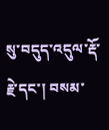སུ་བདུད་འདུལ་རྡོ་རྗེ་དང་། བསམ་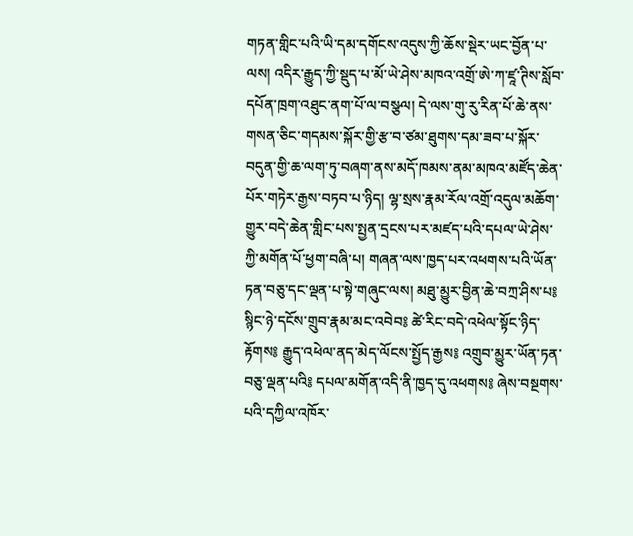གཏན་གླིང་པའི་ཡི་དམ་དགོངས་འདུས་ཀྱི་ཆོས་སྡེར་ཡང་བྱོན་པ་ལས། འདིར་རྒྱུད་ཀྱི་སྡུད་པ་མོ་ཡེ་ཤེས་མཁའ་འགྲོ་ཨེ་ཀ་ཛཱ་ཊིས་སློབ་དཔོན་ཁྲག་འཐུང་ནག་པོ་ལ་བསྩལ། དེ་ལས་གུ་རུ་རིན་པོ་ཆེ་ནས་གསན་ཅིང་གདམས་སྐོར་གྱི་རྩ་བ་ཙམ་ཐུགས་དམ་ཟབ་པ་སྐོར་བདུན་གྱི་ཆ་ལག་ཏུ་བཞག་ནས་མདོ་ཁམས་ནམ་མཁའ་མཛོད་ཆེན་པོར་གཏེར་རྒྱས་བཏབ་པ་ཉིད། ལྷ་སྲས་རྣམ་རོལ་འགྲོ་འདུལ་མཆོག་གྱུར་བདེ་ཆེན་གླིང་པས་སྤྱན་དྲངས་པར་མཛད་པའི་དཔལ་ཡེ་ཤེས་ཀྱི་མགོན་པོ་ཕྱག་བཞི་པ། གཞན་ལས་ཁྱད་པར་འཕགས་པའི་ཡོན་ཏན་བཅུ་དང་ལྡན་པ་སྟེ་གཞུང་ལས། མཐུ་མྱུར་བྱིན་ཆེ་བཀྲ་ཤིས་པ༔ སྙིང་ཉེ་དངོས་གྲུབ་རྣམ་མང་འབེབ༔ ཚེ་རིང་བདེ་འཕེལ་སྟོང་ཉིད་རྟོགས༔ རྒྱུད་འཕེལ་ནད་མེད་ལོངས་སྤྱོད་རྒྱས༔ འགྲུབ་མྱུར་ཡོན་ཏན་བཅུ་ལྡན་པའི༔ དཔལ་མགོན་འདི་ནི་ཁྱད་དུ་འཕགས༔ ཞེས་བསྔགས་པའི་དཀྱིལ་འཁོར་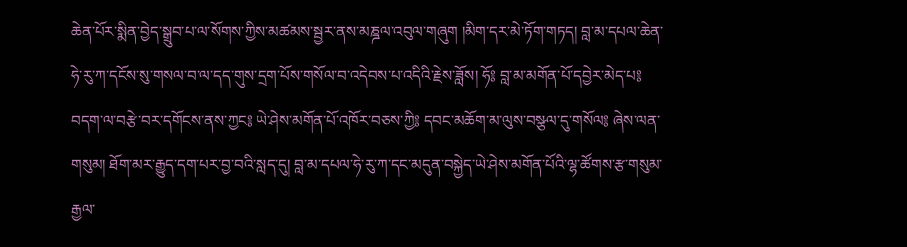ཆེན་པོར་སྨིན་བྱེད་སྒྲུབ་པ་ལ་སོགས་ཀྱིས་མཚམས་སྦྱར་ནས་མཎྜལ་འབུལ་གཞུག །མིག་དར་མེ་ཏོག་གཏད། བླ་མ་དཔལ་ཆེན་ཧེ་རུ་ཀ་དངོས་སུ་གསལ་བ་ལ་དད་གུས་དྲག་པོས་གསོལ་བ་འདེབས་པ་འདིའི་རྗེས་ཟློས། ཧོ༔ བླ་མ་མགོན་པོ་དབྱེར་མེད་པ༔ བདག་ལ་བརྩེ་བར་དགོངས་ནས་ཀྱང༔ ཡེ་ཤེས་མགོན་པོ་འཁོར་བཅས་ཀྱི༔ དབང་མཆོག་མ་ལུས་བསྩལ་དུ་གསོལ༔ ཞེས་ལན་གསུམ། ཐོག་མར་རྒྱུད་དག་པར་བྱ་བའི་སླད་དུ། བླ་མ་དཔལ་ཧེ་རུ་ཀ་དང་མདུན་བསྐྱེད་ཡེ་ཤེས་མགོན་པོའི་ལྷ་ཚོགས་རྩ་གསུམ་རྒྱལ་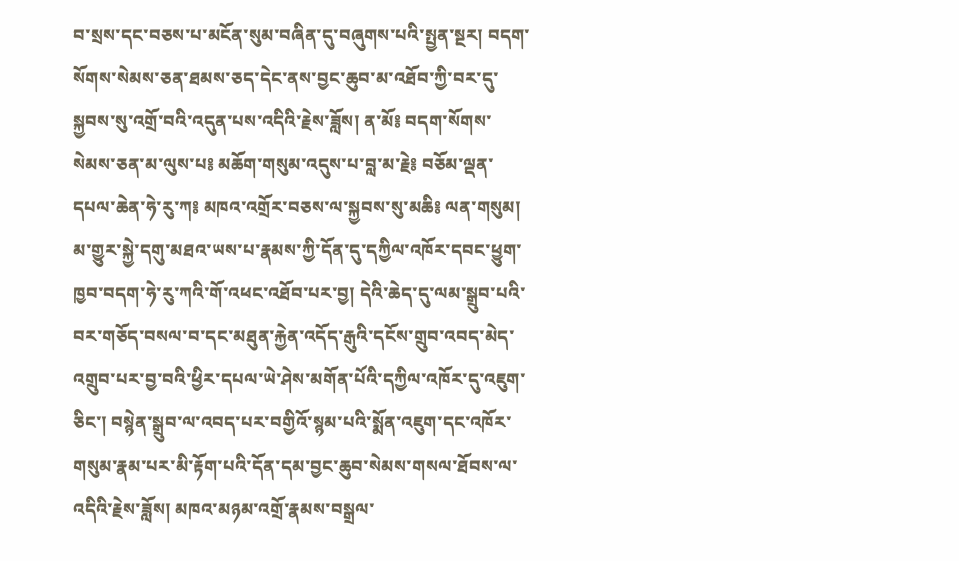བ་སྲས་དང་བཅས་པ་མངོན་སུམ་བཞིན་དུ་བཞུགས་པའི་སྤྱན་སྔར། བདག་སོགས་སེམས་ཅན་ཐམས་ཅད་དེང་ནས་བྱང་ཆུབ་མ་འཐོབ་ཀྱི་བར་དུ་སྐྱབས་སུ་འགྲོ་བའི་འདུན་པས་འདིའི་རྗེས་ཟློས། ན་མོ༔ བདག་སོགས་སེམས་ཅན་མ་ལུས་པ༔ མཆོག་གསུམ་འདུས་པ་བླ་མ་རྗེ༔ བཅོམ་ལྡན་དཔལ་ཆེན་ཧེ་རུ་ཀ༔ མཁའ་འགྲོར་བཅས་ལ་སྐྱབས་སུ་མཆི༔ ལན་གསུམ། མ་གྱུར་སྐྱེ་དགུ་མཐའ་ཡས་པ་རྣམས་ཀྱི་དོན་དུ་དཀྱིལ་འཁོར་དབང་ཕྱུག་ཁྱབ་བདག་ཧེ་རུ་ཀའི་གོ་འཕང་འཐོབ་པར་བྱ། དེའི་ཆེད་དུ་ལམ་སྒྲུབ་པའི་བར་གཅོད་བསལ་བ་དང་མཐུན་རྐྱེན་འདོད་རྒུའི་དངོས་གྲུབ་འབད་མེད་འགྲུབ་པར་བྱ་བའི་ཕྱིར་དཔལ་ཡེ་ཤེས་མགོན་པོའི་དཀྱིལ་འཁོར་དུ་འཇུག་ཅིང་། བསྙེན་སྒྲུབ་ལ་འབད་པར་བགྱིའོ་སྙམ་པའི་སྨོན་འཇུག་དང་འཁོར་གསུམ་རྣམ་པར་མི་རྟོག་པའི་དོན་དམ་བྱང་ཆུབ་སེམས་གསལ་ཐོབས་ལ་འདིའི་རྗེས་ཟློས། མཁའ་མཉམ་འགྲོ་རྣམས་བསྒྲལ་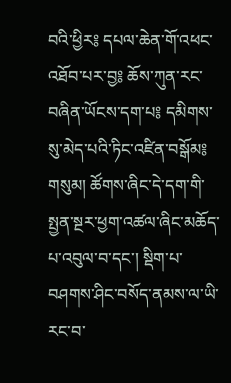བའི་ཕྱིར༔ དཔལ་ཆེན་གོ་འཕང་འཐོབ་པར་བྱ༔ ཆོས་ཀུན་རང་བཞིན་ཡོངས་དག་པ༔ དམིགས་སུ་མེད་པའི་ཏིང་འཛིན་བསྒོམ༔ གསུམ། ཚོགས་ཞིང་དེ་དག་གི་སྤྱན་སྔར་ཕྱག་འཚལ་ཞིང་མཆོད་པ་འབུལ་བ་དང་། སྡིག་པ་བཤགས་ཤིང་བསོད་ནམས་ལ་ཡི་རང་བ་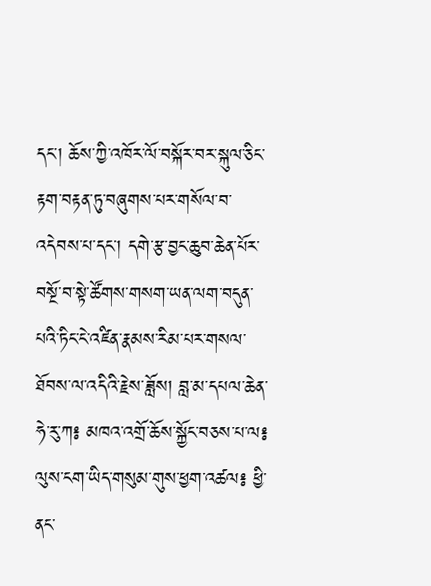དང་། ཆོས་ཀྱི་འཁོར་ལོ་བསྐོར་བར་སྐུལ་ཅིང་རྟག་བརྟན་ཏུ་བཞུགས་པར་གསོལ་བ་འདེབས་པ་དང་། དགེ་རྩ་བྱང་ཆུབ་ཆེན་པོར་བསྔོ་བ་སྟེ་ཚོགས་གསག་ཡན་ལག་བདུན་པའི་ཏིང་ངེ་འཛིན་རྣམས་རིམ་པར་གསལ་ཐོབས་ལ་འདིའི་རྗེས་ཟློས། བླ་མ་དཔལ་ཆེན་ཧེ་རུ་ཀ༔ མཁའ་འགྲོ་ཆོས་སྐྱོང་བཅས་པ་ལ༔ ལུས་ངག་ཡིད་གསུམ་གུས་ཕྱག་འཚལ༔ ཕྱི་ནང་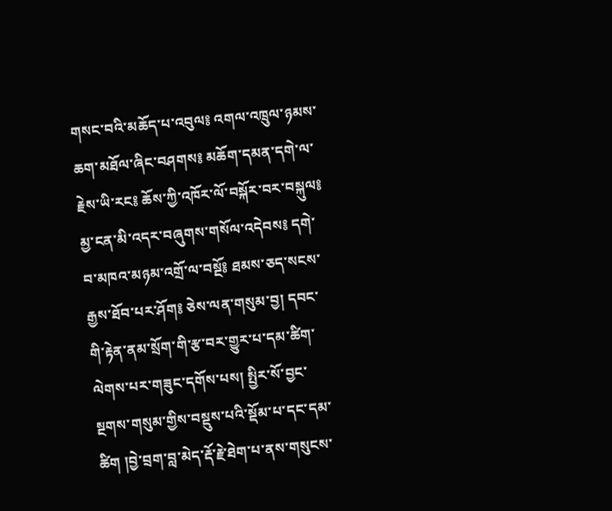གསང་བའི་མཆོད་པ་འབུལ༔ འགལ་འཁྲུལ་ཉམས་ཆག་མཐོལ་ཞིང་བཤགས༔ མཆོག་དམན་དགེ་ལ་རྗེས་ཡི་རང༔ ཆོས་ཀྱི་འཁོར་ལོ་བསྐོར་བར་བསྐུལ༔ མྱ་ངན་མི་འདར་བཞུགས་གསོལ་འདེབས༔ དགེ་བ་མཁའ་མཉམ་འགྲོ་ལ་བསྔོ༔ ཐམས་ཅད་སངས་རྒྱས་ཐོབ་པར་ཤོག༔ ཅེས་ལན་གསུམ་བྱ། དབང་གི་རྟེན་ནམ་སྲོག་གི་རྩ་བར་གྱུར་པ་དམ་ཚིག་ལེགས་པར་གཟུང་དགོས་པས། སྤྱིར་སོ་བྱང་སྔགས་གསུམ་གྱིས་བསྡུས་པའི་སྡོམ་པ་དང་དམ་ཚིག །བྱེ་བྲག་བླ་མེད་རྡོ་རྗེ་ཐེག་པ་ནས་གསུངས་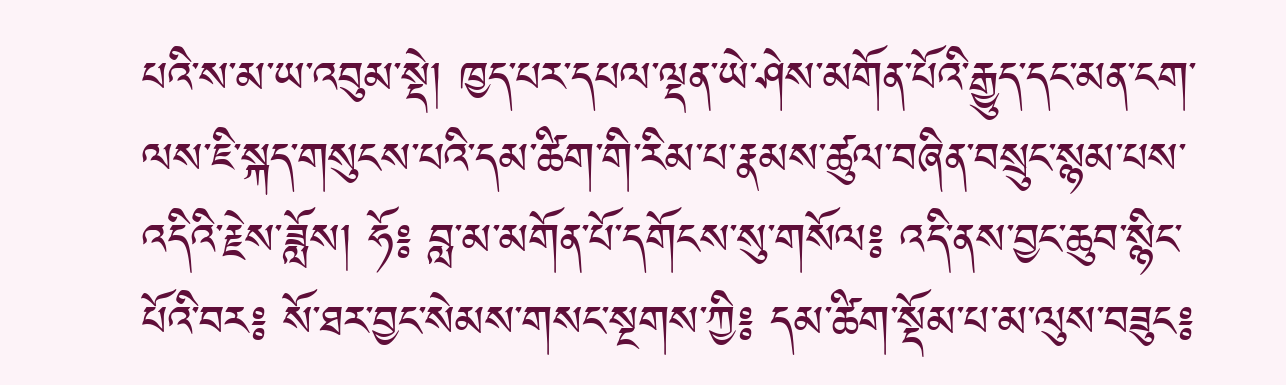པའི་ས་མ་ཡ་འབུམ་སྡེ། ཁྱད་པར་དཔལ་ལྡན་ཡེ་ཤེས་མགོན་པོའི་རྒྱུད་དང་མན་ངག་ལས་ཇི་སྐད་གསུངས་པའི་དམ་ཚིག་གི་རིམ་པ་རྣམས་ཚུལ་བཞིན་བསྲུང་སྙམ་པས་འདིའི་རྗེས་ཟློས། ཧོ༔ བླ་མ་མགོན་པོ་དགོངས་སུ་གསོལ༔ འདི་ནས་བྱང་ཆུབ་སྙིང་པོའི་བར༔ སོ་ཐར་བྱང་སེམས་གསང་སྔགས་ཀྱི༔ དམ་ཚིག་སྡོམ་པ་མ་ལུས་བཟུང༔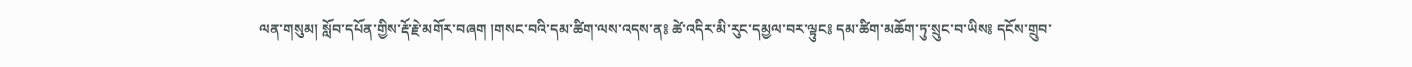ལན་གསུམ། སློབ་དཔོན་གྱིས་རྡོ་རྗེ་མགོར་བཞག །གསང་བའི་དམ་ཚིག་ལས་འདས་ན༔ ཚེ་འདིར་མི་རུང་དམྱལ་བར་ལྟུང༔ དམ་ཚིག་མཆོག་ཏུ་སྲུང་བ་ཡིས༔ དངོས་གྲུབ་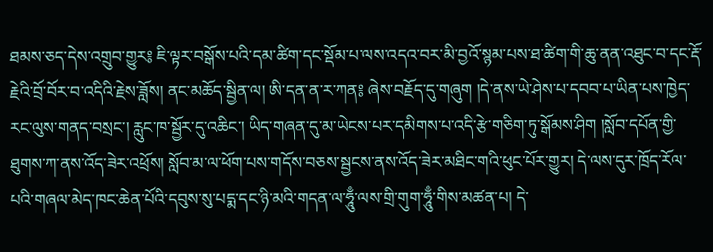ཐམས་ཅད་དེས་འགྲུབ་གྱུར༔ ཇི་ལྟར་བསྒོས་པའི་དམ་ཚིག་དང་སྡོམ་པ་ལས་འདའ་བར་མི་བྱའོ་སྙམ་པས་ཐ་ཚིག་གི་ཆུ་ནན་འཐུང་བ་དང་རྡོ་རྗེའི་བྲོ་བོར་བ་འདིའི་རྗེས་ཟློས། ནང་མཆོད་སྦྱིན་ལ། ཨི་དན་ན་ར་ཀན༔ ཞེས་བརྗོད་དུ་གཞུག །དེ་ནས་ཡེ་ཤེས་པ་དབབ་པ་ཡིན་པས་ཁྱེད་རང་ལུས་གནད་བསྲང་། རླུང་ཁ་སྦྱོར་དུ་འཆིང་། ཡིད་གཞན་དུ་མ་ཡེངས་པར་དམིགས་པ་འདི་རྩེ་གཅིག་ཏུ་སྒོམས་ཤིག །སློབ་དཔོན་གྱི་ཐུགས་ཀ་ནས་འོད་ཟེར་འཕྲོས། སློབ་མ་ལ་ཕོག་པས་གདོས་བཅས་སྦྱངས་ནས་འོད་ཟེར་མཐིང་གའི་ཕུང་པོར་གྱུར། དེ་ལས་དུར་ཁྲོད་རོལ་པའི་གཞལ་མེད་ཁང་ཆེན་པོའི་དབུས་སུ་པདྨ་དང་ཉི་མའི་གདན་ལ་ཧཱུྃ་ལས་གྲི་གུག་ཧཱུྃ་གིས་མཚན་པ། དེ་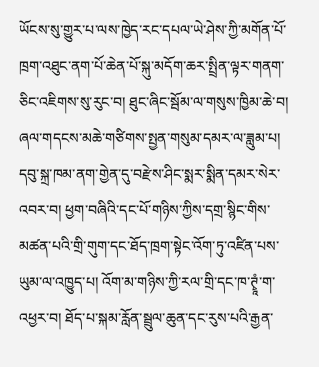ཡོངས་སུ་གྱུར་པ་ལས་ཁྱེད་རང་དཔལ་ཡེ་ཤེས་ཀྱི་མགོན་པོ་ཁྲག་འཐུང་ནག་པོ་ཆེན་པོ་སྐུ་མདོག་ཆར་སྤྲིན་ལྟར་གནག་ཅིང་འཇིགས་སུ་རུང་བ། ཐུང་ཞིང་སྦོམ་ལ་གསུས་ཁྱིམ་ཆེ་བ། ཞལ་གདངས་མཆེ་གཙིགས་སྤྱན་གསུམ་དམར་ལ་ཟླུམ་པ། དབུ་སྐྲ་ཁམ་ནག་གྱེན་དུ་བརྫེས་ཤིང་སྨར་སྨིན་དམར་སེར་འབར་བ། ཕྱག་བཞིའི་དང་པོ་གཉིས་ཀྱིས་དགྲ་སྙིང་གིས་མཚན་པའི་གྲི་གུག་དང་ཐོད་ཁྲག་སྟེང་འོག་ཏུ་འཛིན་པས་ཡུམ་ལ་འཁྱུད་པ། འོག་མ་གཉིས་ཀྱི་རལ་གྲི་དང་ཁ་ཊྭཱཾ་ག་འཕྱར་བ། ཐོད་པ་སྐམ་རློན་སྦྲུལ་ཆུན་དང་རུས་པའི་རྒྱན་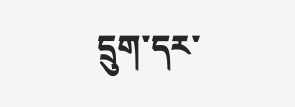དྲུག་དར་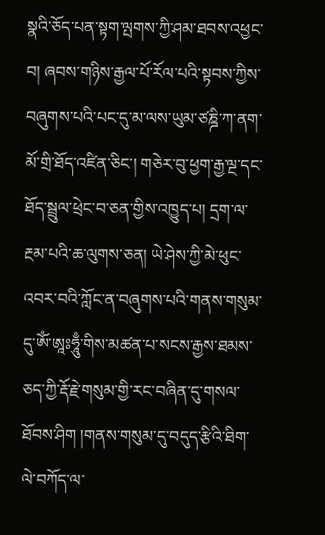སྣའི་ཅོད་པན་སྟག་ལྤགས་ཀྱི་ཤམ་ཐབས་འཕྱང་བ། ཞབས་གཉིས་རྒྱལ་པོ་རོལ་པའི་སྟབས་ཀྱིས་བཞུགས་པའི་པང་དུ་མ་ལས་ཡུམ་ཙཎྜི་ཀ་ནག་མོ་གྲི་ཐོད་འཛིན་ཅིང་། གཅེར་བུ་ཕྱག་རྒྱ་ལྔ་དང་ཐོད་སྦྲུལ་ཕྲེང་བ་ཅན་གྱིས་འཁྱུད་པ། དྲག་ལ་རྔམ་པའི་ཆ་ལུགས་ཅན། ཡེ་ཤེས་ཀྱི་མེ་ཕུང་འབར་བའི་ཀློང་ན་བཞུགས་པའི་གནས་གསུམ་དུ་ཨོཾ་ཨཱཿཧཱུྃ་གིས་མཚན་པ་སངས་རྒྱས་ཐམས་ཅད་ཀྱི་རྡོ་རྗེ་གསུམ་གྱི་རང་བཞིན་དུ་གསལ་ཐོབས་ཤིག །གནས་གསུམ་དུ་བདུད་རྩིའི་ཐིག་ལེ་བཀོད་ལ་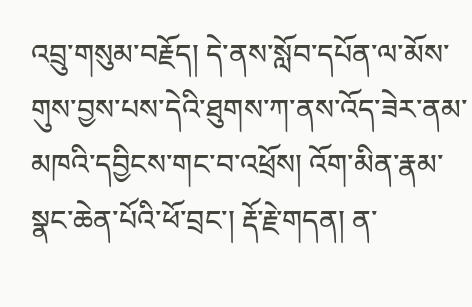འབྲུ་གསུམ་བརྗོད། དེ་ནས་སློབ་དཔོན་ལ་མོས་གུས་བྱས་པས་དེའི་ཐུགས་ཀ་ནས་འོད་ཟེར་ནམ་མཁའི་དབྱིངས་གང་བ་འཕྲོས། འོག་མིན་རྣམ་སྣང་ཆེན་པོའི་ཕོ་བྲང་། རྡོ་རྗེ་གདན། ན་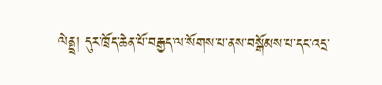ལེནྡྲ། དུར་ཁྲོད་ཆེན་པོ་བརྒྱད་ལ་སོགས་པ་ནས་བསྒོམས་པ་དང་འདྲ་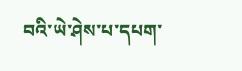བའི་ཡེ་ཤེས་པ་དཔག་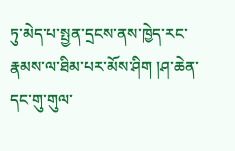ཏུ་མེད་པ་སྤྱན་དྲངས་ནས་ཁྱེད་རང་རྣམས་ལ་ཐིམ་པར་མོས་ཤིག །ཤ་ཆེན་དང་གུ་གུལ་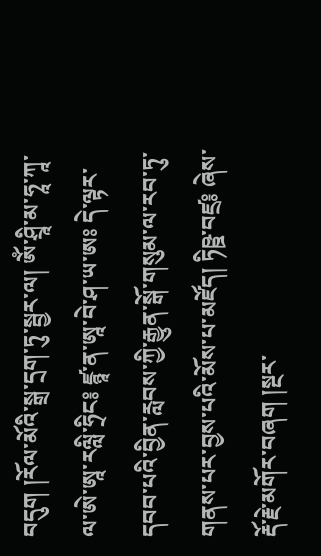བདུག །རོལ་མོའི་སྒྲ་དྲག་ཏུ་སྦྱར་ལ། ཨོཾ་ཤྲཱི་མ་ཧཱ་ཀཱ་ལ་ཨེ་ཨཱ་རལླི་ཧྲིང༔ ཛྙཱ་ན་ཨཱ་བེ་ཤ་ཡ་ཨཿ དེ་ལྟར་དབབ་པའི་བྱིན་རླབས་ཀྱི་རྒྱུན་སྒོ་གསུམ་ལ་རབ་ཏུ་གནས་པར་བྱས་པའི་མོས་པ་མཛོད། ཏིཥྛ་བཛྲ༔ ཞེས་རྡོ་རྗེ་མགོར་བཞག །སྔར་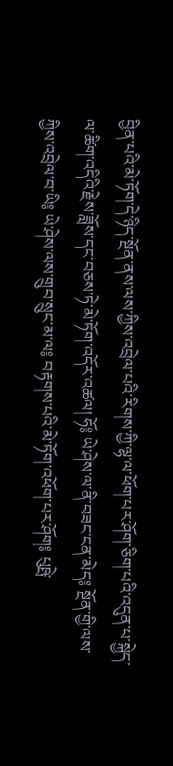བྱིན་པའི་མེ་ཏོག་དེ་ཉིད་སྔོན་ནས་ལས་ཀྱིས་འབྲེལ་པའི་རིགས་ཀྱི་ལྷ་ལ་ཕོག་པར་ཤོག་ཅིག་པའི་འདུན་པ་སྐྱེད་ལ་ཚིག་འདིའི་རྗེས་ཟློས་དང་བཅས་ཏེ་མེ་ཏོག་འདོར་འཚལ། ཧོ༔ ཡེ་ཤེས་ལ་ནི་བཟང་ངན་མེད༔ སྔོན་གྱི་ལས་ཀྱིས་འབྲེལ་བ་ཡི༔ ཡེ་ཤེས་ལས་གྲུབ་སྲུང་མ་ལ༔ བརྟགས་པའི་མེ་ཏོག་འཕོག་པར་ཤོག༔ པུཥྤེ་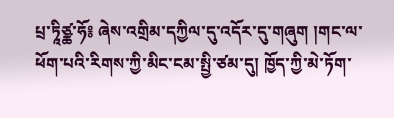པྲ་ཏཱིཙྪ་ཧོ༔ ཞེས་འགྲིམ་དཀྱིལ་དུ་འདོར་དུ་གཞུག །གང་ལ་ཕོག་པའི་རིགས་ཀྱི་མིང་ངམ་སྤྱི་ཙམ་དུ། ཁྱོད་ཀྱི་མེ་ཏོག་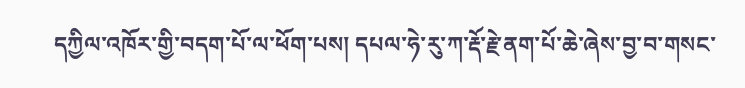དཀྱིལ་འཁོར་གྱི་བདག་པོ་ལ་ཕོག་པས། དཔལ་ཧེ་རུ་ཀ་རྡོ་རྗེ་ནག་པོ་ཆེ་ཞེས་བྱ་བ་གསང་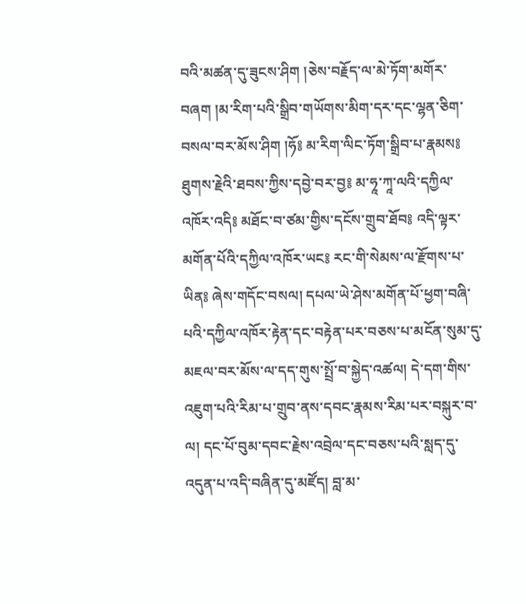བའི་མཚན་དུ་ཟུངས་ཤིག །ཅེས་བརྗོད་ལ་མེ་ཏོག་མགོར་བཞག །མ་རིག་པའི་སྒྲིབ་གཡོགས་མིག་དར་དང་ལྷན་ཅིག་བསལ་བར་མོས་ཤིག །ཧོ༔ མ་རིག་ལིང་ཏོག་སྒྲིབ་པ་རྣམས༔ ཐུགས་རྗེའི་ཐབས་ཀྱིས་དབྱེ་བར་བྱ༔ མ་ཧཱ་ཀཱ་ལའི་དཀྱིལ་འཁོར་འདི༔ མཐོང་བ་ཙམ་གྱིས་དངོས་གྲུབ་ཐོབ༔ འདི་ལྟར་མགོན་པོའི་དཀྱིལ་འཁོར་ཡང༔ རང་གི་སེམས་ལ་རྫོགས་པ་ཡིན༔ ཞེས་གདོང་བསལ། དཔལ་ཡེ་ཤེས་མགོན་པོ་ཕྱག་བཞི་པའི་དཀྱིལ་འཁོར་རྟེན་དང་བརྟེན་པར་བཅས་པ་མངོན་སུམ་དུ་མཇལ་བར་མོས་ལ་དད་གུས་སྤྲོ་བ་སྐྱེད་འཚལ། དེ་དག་གིས་འཇུག་པའི་རིམ་པ་གྲུབ་ནས་དབང་རྣམས་རིམ་པར་བསྐུར་བ་ལ། དང་པོ་བུམ་དབང་རྗེས་འབྲེལ་དང་བཅས་པའི་སླད་དུ་འདུན་པ་འདི་བཞིན་དུ་མཛོད། བླ་མ་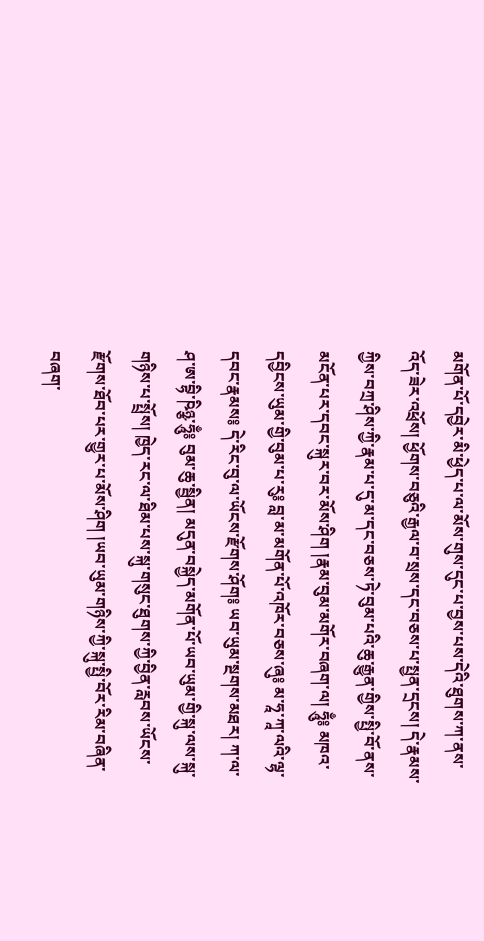མགོན་པོ་དབྱེར་མི་ཕྱེད་པ་ལ་མོས་གུས་དུང་པ་བྱས་པས་དེའི་ཐུགས་ཀ་ནས་འོད་ཟེར་འཕྲོས། ཕྱོགས་བཅུའི་རྒྱལ་བ་སྲས་དང་བཅས་པ་སྤྱན་དྲངས། དེ་རྣམས་ཀྱིས་བཀྲ་ཤིས་ཀྱི་རྣམ་པ་དུ་མ་དང་བཅས་ཏེ་བུམ་པའི་ཆུ་རྒྱུན་གྱིས་སྤྱི་བོ་ནས་མངོན་པར་དབང་སྐུར་བར་མོས་ཤིག །རྣམ་བུམ་མགོར་བཞག་ལ། ཧཱུྃ༔ མཁའ་དབྱིངས་ཡུམ་གྱི་བུམ་པ་རུ༔ བླ་མ་མགོན་པོ་འཁོར་བཅས་ཞུ༔ མ་ཧཱ་ཀཱ་ལའི་ལྷ་དབང་རྣམས༔ དེ་རིང་བུ་ལ་ཡོངས་རྫོགས་ཤོག༔ ཡབ་ཡུམ་སྔགས་མཐར། ཀ་ལ་ཤ་ཨ་བྷི་ཥིཉྩ་ཧཱུྃ༔ བུམ་ཆུ་སྦྱིན། མདུན་བསྐྱེད་མགོན་པོ་ཡབ་ཡུམ་གྱི་སྐུ་ལས་སྐུ་གཉིས་པ་སྤྲོས། ཁྱེད་རང་ལ་ཐིམ་པས་སྐུ་གསུང་ཐུགས་ཀྱི་བྱིན་རླབས་ཡོངས་རྫོགས་ཐོབ་པར་གྱུར་པ་མོས་ཤིག །ཡབ་ཡུམ་གཉིས་ཀྱི་སྐུ་སྤྱི་བོར་རིམ་བཞིན་བཞག་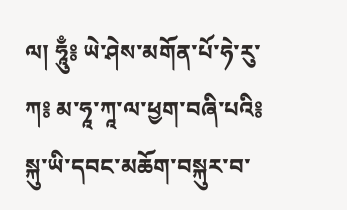ལ། ཧཱུྃ༔ ཡེ་ཤེས་མགོན་པོ་ཧེ་རུ་ཀ༔ མ་ཧཱ་ཀཱ་ལ་ཕྱག་བཞི་པའི༔ སྐུ་ཡི་དབང་མཆོག་བསྐུར་བ་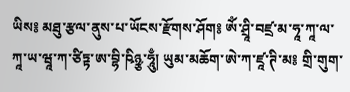ཡིས༔ མཐུ་རྩལ་ནུས་པ་ཡོངས་རྫོགས་ཤོག༔ ཨོཾ་ཤྲཱི་བཛྲ་མ་ཧཱ་ཀཱ་ལ་ཀཱ་ཡ་ཝཱ་ཀ་ཙིཏྟ་ཨ་བྷི་ཥིཉྩ་ཧཱུྃ། ཡུམ་མཆོག་ཨེ་ཀ་ཛཱ་ཊི་མ༔ གྲི་གུག་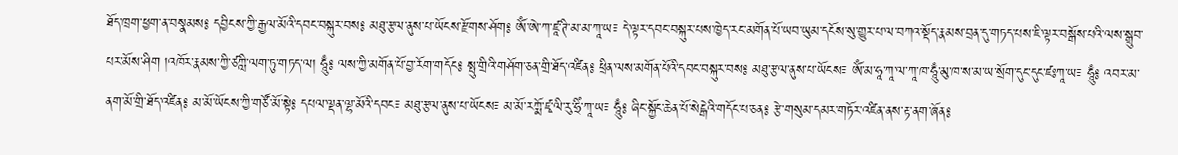ཐོད་ཁྲག་ཕྱག་ན་བསྣམས༔ དབྱིངས་ཀྱི་རྒྱལ་མོའི་དབང་བསྐུར་བས༔ མཐུ་རྩལ་ནུས་པ་ཡོངས་རྫོགས་ཤོག༔ ཨོཾ་ཨེ་ཀ་ཛཱ་ཊི་མ་མ་ཀཱ་ཡ༴ དེ་ལྟར་དབང་བསྐུར་པས་ཁྱེད་རང་མགོན་པོ་ཡབ་ཡུམ་དངོས་སུ་གྱུར་པ་ལ་བཀའ་སྡོད་རྣམས་བྲན་དུ་གཏད་པས་ཇི་ལྟར་བསྒོས་པའི་ལས་སྒྲུབ་པར་མོས་ཤིག །འཁོར་རྣམས་ཀྱི་ཙཀླི་ལག་ཏུ་གཏད་ལ། ཧཱུྃ༔ ལས་ཀྱི་མགོན་པོ་བྱ་རོག་གདོང༔ སྤུ་གྲིའི་གཤོག་ཅན་གྲི་ཐོད་འཛིན༔ ཕྲིན་ལས་མགོན་པོའི་དབང་བསྐུར་བས༔ མཐུ་རྩལ་ནུས་པ་ཡོངས༴ ཨོཾ་མ་ཧཱ་ཀཱ་ལ་ཀཱ་ཁ་ཧཱུྃ་མུ་ཁ་ས་མ་ཡ་སྲོག་དུང་དུང་ཛཿཀཱ་ཡ༴ ཧཱུྃ༔ འབར་མ་ནག་མོ་གྲི་ཐོད་འཛིན༔ མ་མོ་ཡོངས་ཀྱི་གཙོ་མོ་སྟེ༔ དཔལ་ལྡན་ལྷ་མོའི་དབང༴ མཐུ་རྩལ་ནུས་པ་ཡོངས༴ མ་མོ་རཀྨོ་ཛྭ་ལི་རུ་ཧྲིཾ་ཀཱ་ཡ༴ ཧཱུྃ༔ ཞིང་སྐྱོང་ཆེན་པོ་སེངྒེའི་གདོང་པ་ཅན༔ རྩེ་གསུམ་དམར་གཏོར་འཛིན་ནས་རྟ་ནག་ཞོན༔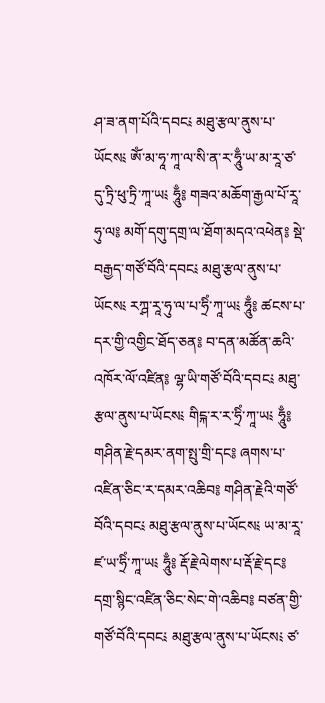ཤ་ཟ་ནག་པོའི་དབང༴ མཐུ་རྩལ་ནུས་པ་ཡོངས༴ ཨོཾ་མ་ཧཱ་ཀཱ་ལ་སི་ན་ར་ཧཱུྃ་ཡ་མ་རཱ་ཙ་དུ་ཏྲི་ཕུ་ཏྲི་ཀཱ་ཡ༴ ཧཱུྃ༔ གཟའ་མཆོག་རྒྱལ་པོ་རཱ་ཧུ་ལ༔ མགོ་དགུ་དགྲ་ལ་ཐོག་མདའ་འཕེན༔ སྡེ་བརྒྱད་གཙོ་བོའི་དབང༴ མཐུ་རྩལ་ནུས་པ་ཡོངས༴ རཀྴ་རཱ་ཧུ་ལ་པ་ཧྲིཾ་ཀཱ་ཡ༴ ཧཱུྃ༔ ཚངས་པ་དར་གྱི་འགྱིང་ཐོད་ཅན༔ བ་དན་མཚོན་ཆའི་འཁོར་ལོ་འཛིན༔ ལྷ་ཡི་གཙོ་བོའི་དབང༴ མཐུ་རྩལ་ནུས་པ་ཡོངས༴ གིངྐ་ར་ར་ཧྲིཾ་ཀཱ་ཡ༴ ཧཱུྃ༔ གཤིན་རྗེ་དམར་ནག་སྤུ་གྲི་དང༔ ཞགས་པ་འཛིན་ཅིང་ར་དམར་འཆིབ༔ གཤིན་རྗེའི་གཙོ་བོའི་དབང༴ མཐུ་རྩལ་ནུས་པ་ཡོངས༴ ཡ་མ་རཱ་ཛ་ཡ་ཧྲིཾ་ཀཱ་ཡ༴ ཧཱུྃ༔ རྡོ་རྗེ་ལེགས་པ་རྡོ་རྗེ་དང༔ དགྲ་སྙིང་འཛིན་ཅིང་སེང་གེ་འཆིབ༔ བཙན་གྱི་གཙོ་བོའི་དབང༴ མཐུ་རྩལ་ནུས་པ་ཡོངས༴ ཙ་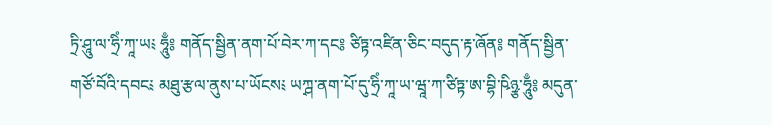ཏྲི་ཤཱུ་ལ་ཧྲིཾ་ཀཱ་ཡ༴ ཧཱུྃ༔ གནོད་སྦྱིན་ནག་པོ་བེར་ཀ་དང༔ ཙིཏྟ་འཛིན་ཅིང་བདུད་རྟ་ཞོན༔ གནོད་སྦྱིན་གཙོ་བོའི་དབང༴ མཐུ་རྩལ་ནུས་པ་ཡོངས༴ ཡཀྴ་ནག་པོ་དུ་ཧྲིཾ་ཀཱ་ཡ་ཝཱ་ཀ་ཙིཏྟ་ཨ་བྷི་ཥིཉྩ་ཧཱུྃ༔ མདུན་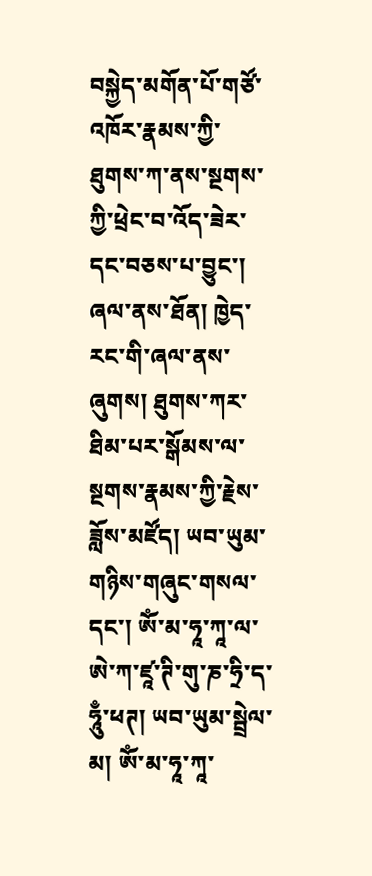བསྐྱེད་མགོན་པོ་གཙོ་འཁོར་རྣམས་ཀྱི་ཐུགས་ཀ་ནས་སྔགས་ཀྱི་ཕྲེང་བ་འོད་ཟེར་དང་བཅས་པ་བྱུང་། ཞལ་ནས་ཐོན། ཁྱེད་རང་གི་ཞལ་ནས་ཞུགས། ཐུགས་ཀར་ཐིམ་པར་སྒོམས་ལ་སྔགས་རྣམས་ཀྱི་རྗེས་ཟློས་མཛོད། ཡབ་ཡུམ་གཉིས་གཞུང་གསལ་དང་། ཨོཾ་མ་ཧཱ་ཀཱ་ལ་ཨེ་ཀ་ཛཱ་ཊི་གུ་ཎ་ཧྲི་ད་ཧཱུྃ་ཕཊ། ཡབ་ཡུམ་སྦྲེལ་མ། ཨོཾ་མ་ཧཱ་ཀཱ་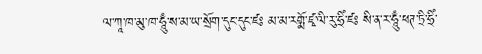ལ་ཀཱ་ཁ་མུ་ཁ་ཧཱུྃ་ས་མ་ཡ་སྲོག་དུང་དུང་ཛཿ མ་མ་རགྨོ་ཛྭ་ལི་རུ་ཧྲིཾ་ཛཿ སི་ན་ར་ཧཱུྃ་ཕཊ་ཏྲི་ཧྲིཾ་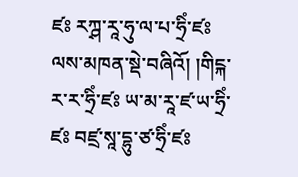ཛཿ རཀྴ་རཱ་ཧུ་ལ་པ་ཧྲིཾ་ཛཿ ལས་མཁན་སྡེ་བཞིའོ། །གིངྐ་ར་ར་ཧྲིཾ་ཛཿ ཡ་མ་རཱ་ཛ་ཡ་ཧྲིཾ་ཛཿ བཛྲ་སཱ་དྷུ་ཙ་ཧྲིཾ་ཛཿ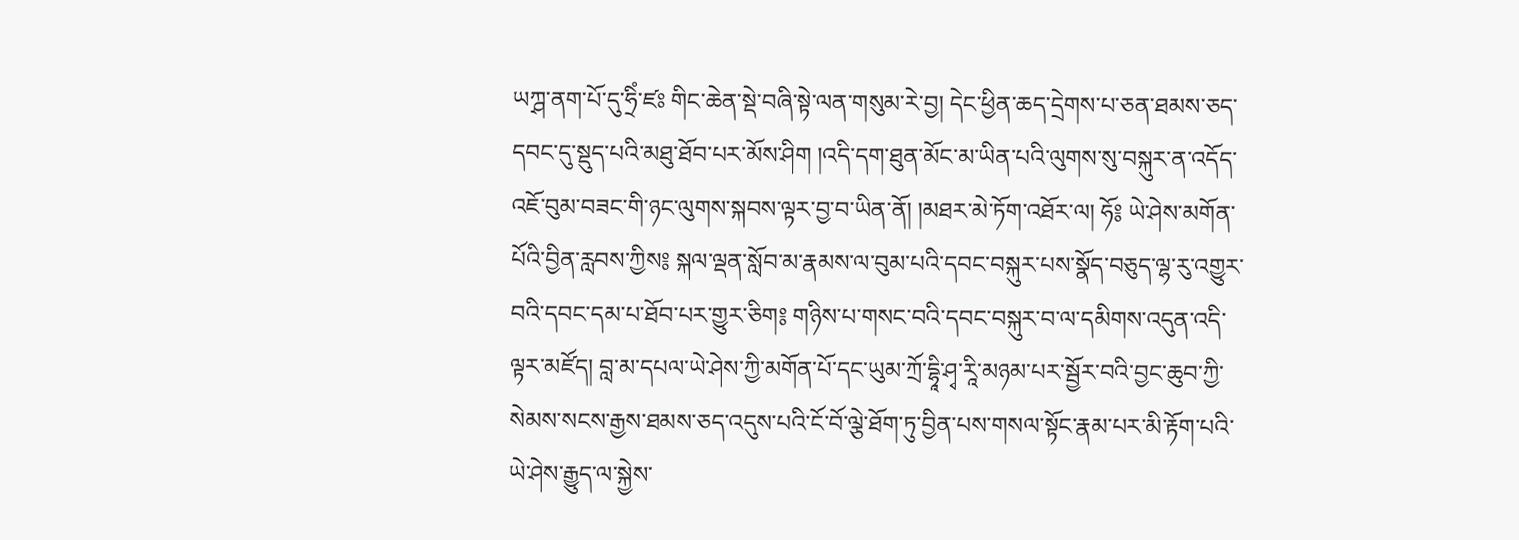ཡཀྴ་ནག་པོ་དུ་ཧྲིཾ་ཛཿ གིང་ཆེན་སྡེ་བཞི་སྟེ་ལན་གསུམ་རེ་བྱ། དེང་ཕྱིན་ཆད་དྲེགས་པ་ཅན་ཐམས་ཅད་དབང་དུ་སྡུད་པའི་མཐུ་ཐོབ་པར་མོས་ཤིག །འདི་དག་ཐུན་མོང་མ་ཡིན་པའི་ལུགས་སུ་བསྐུར་ན་འདོད་འཇོ་བུམ་བཟང་གི་ཉང་ལུགས་སྐབས་ལྟར་བྱ་བ་ཡིན་ནོ། །མཐར་མེ་ཏོག་འཐོར་ལ། ཧོ༔ ཡེ་ཤེས་མགོན་པོའི་བྱིན་རླབས་ཀྱིས༔ སྐལ་ལྡན་སློབ་མ་རྣམས་ལ་བུམ་པའི་དབང་བསྐུར་པས་སྣོད་བཅུད་ལྷ་རུ་འགྱུར་བའི་དབང་དམ་པ་ཐོབ་པར་གྱུར་ཅིག༔ གཉིས་པ་གསང་བའི་དབང་བསྐུར་བ་ལ་དམིགས་འདུན་འདི་ལྟར་མཛོད། བླ་མ་དཔལ་ཡེ་ཤེས་ཀྱི་མགོན་པོ་དང་ཡུམ་ཀྲོ་དྷཱི་ཤྭ་རཱི་མཉམ་པར་སྦྱོར་བའི་བྱང་ཆུབ་ཀྱི་སེམས་སངས་རྒྱས་ཐམས་ཅད་འདུས་པའི་ངོ་བོ་ལྕེ་ཐོག་ཏུ་བྱིན་པས་གསལ་སྟོང་རྣམ་པར་མི་རྟོག་པའི་ཡེ་ཤེས་རྒྱུད་ལ་སྐྱེས་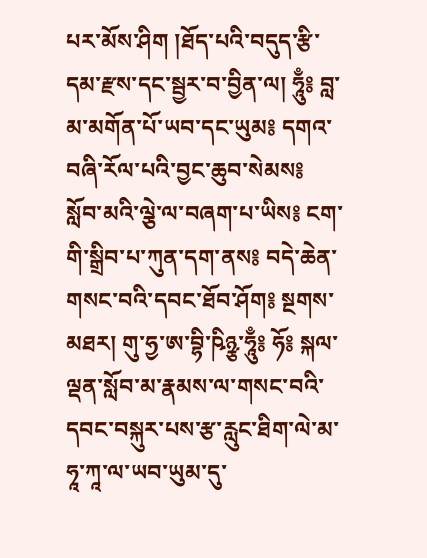པར་མོས་ཤིག །ཐོད་པའི་བདུད་རྩི་དམ་རྫས་དང་སྦྱར་བ་བྱིན་ལ། ཧཱུྃ༔ བླ་མ་མགོན་པོ་ཡབ་དང་ཡུམ༔ དགའ་བཞི་རོལ་པའི་བྱང་ཆུབ་སེམས༔ སློབ་མའི་ལྕེ་ལ་བཞག་པ་ཡིས༔ ངག་གི་སྒྲིབ་པ་ཀུན་དག་ནས༔ བདེ་ཆེན་གསང་བའི་དབང་ཐོབ་ཤོག༔ སྔགས་མཐར། གུ་ཧྱ་ཨ་བྷི་ཥིཉྩ་ཧཱུྃ༔ ཧོ༔ སྐལ་ལྡན་སློབ་མ་རྣམས་ལ་གསང་བའི་དབང་བསྐུར་པས་རྩ་རླུང་ཐིག་ལེ་མ་ཧཱ་ཀཱ་ལ་ཡབ་ཡུམ་དུ་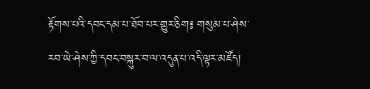རྟོགས་པའི་དབང་དམ་པ་ཐོབ་པར་གྱུར་ཅིག༔ གསུམ་པ་ཤེས་རབ་ཡེ་ཤེས་ཀྱི་དབང་བསྐུར་བ་ལ་འདུན་པ་འདི་ལྟར་མཛོད།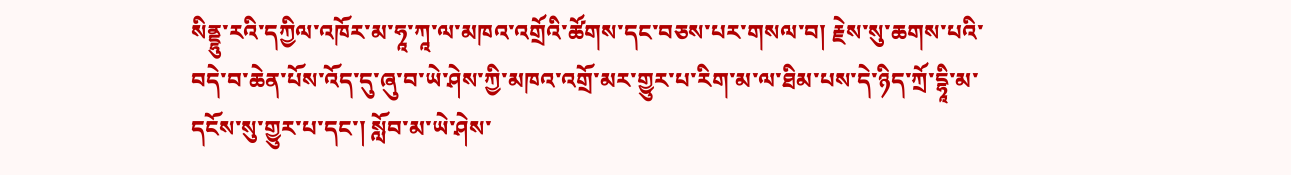སིནྡྷུ་རའི་དཀྱིལ་འཁོར་མ་ཧཱ་ཀཱ་ལ་མཁའ་འགྲོའི་ཚོགས་དང་བཅས་པར་གསལ་བ། རྗེས་སུ་ཆགས་པའི་བདེ་བ་ཆེན་པོས་འོད་དུ་ཞུ་བ་ཡེ་ཤེས་ཀྱི་མཁའ་འགྲོ་མར་གྱུར་པ་རིག་མ་ལ་ཐིམ་པས་དེ་ཉིད་ཀྲོ་དྷཱི་མ་དངོས་སུ་གྱུར་པ་དང་། སློབ་མ་ཡེ་ཤེས་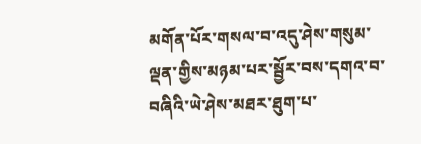མགོན་པོར་གསལ་བ་འདུ་ཤེས་གསུམ་ལྡན་གྱིས་མཉམ་པར་སྦྱོར་བས་དགའ་བ་བཞིའི་ཡེ་ཤེས་མཐར་ཐུག་པ་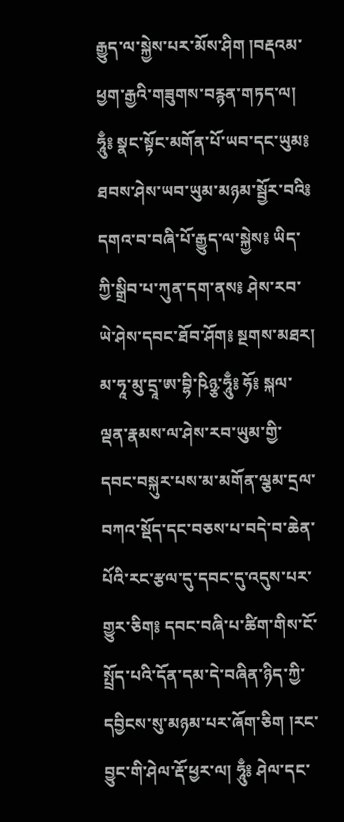རྒྱུད་ལ་སྐྱེས་པར་མོས་ཤིག །བརྡའམ་ཕྱག་རྒྱའི་གཟུགས་བརྙན་གཏད་ལ། ཧཱུྃ༔ སྣང་སྟོང་མགོན་པོ་ཡབ་དང་ཡུམ༔ ཐབས་ཤེས་ཡབ་ཡུམ་མཉམ་སྦྱོར་བའི༔ དགའ་བ་བཞི་པོ་རྒྱུད་ལ་སྐྱེས༔ ཡིད་ཀྱི་སྒྲིབ་པ་ཀུན་དག་ནས༔ ཤེས་རབ་ཡེ་ཤེས་དབང་ཐོབ་ཤོག༔ སྔགས་མཐར། མ་ཧཱ་མུ་དྲཱ་ཨ་བྷི་ཥིཉྩ་ཧཱུྃ༔ ཧོ༔ སྐལ་ལྡན་རྣམས་ལ་ཤེས་རབ་ཡུམ་གྱི་དབང་བསྐུར་པས་མ་མགོན་ལྕམ་དྲལ་བཀའ་སྡོད་དང་བཅས་པ་བདེ་བ་ཆེན་པོའི་རང་རྩལ་དུ་དབང་དུ་འདུས་པར་གྱུར་ཅིག༔ དབང་བཞི་པ་ཚིག་གིས་ངོ་སྤྲོད་པའི་དོན་དམ་དེ་བཞིན་ཉིད་ཀྱི་དབྱིངས་སུ་མཉམ་པར་ཞོག་ཅིག །རང་བྱུང་གི་ཤེལ་རྡོ་ཕྱར་ལ། ཧཱུྃ༔ ཤེལ་དང་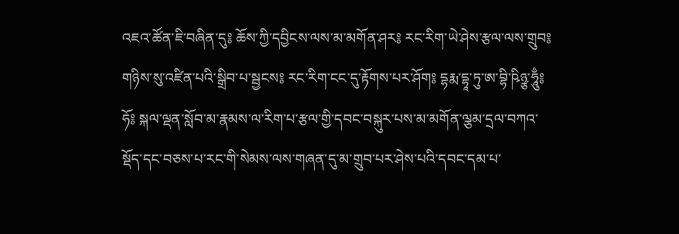འཇའ་ཚོན་ཇི་བཞིན་དུ༔ ཆོས་ཀྱི་དབྱིངས་ལས་མ་མགོན་ཤར༔ རང་རིག་ཡེ་ཤེས་རྩལ་ལས་གྲུབ༔ གཉིས་སུ་འཛིན་པའི་སྒྲིབ་པ་སྦྱངས༔ རང་རིག་ངང་དུ་རྟོགས་པར་ཤོག༔ དྷརྨ་དྷཱ་ཏུ་ཨ་བྷི་ཥིཉྩ་ཧཱུྃ༔ ཧོ༔ སྐལ་ལྡན་སློབ་མ་རྣམས་ལ་རིག་པ་རྩལ་གྱི་དབང་བསྐུར་པས་མ་མགོན་ལྕམ་དྲལ་བཀའ་སྡོད་དང་བཅས་པ་རང་གི་སེམས་ལས་གཞན་དུ་མ་གྲུབ་པར་ཤེས་པའི་དབང་དམ་པ་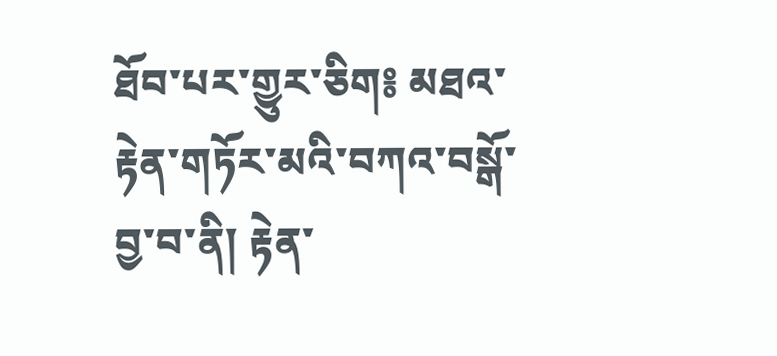ཐོབ་པར་གྱུར་ཅིག༔ མཐའ་རྟེན་གཏོར་མའི་བཀའ་བསྒོ་བྱ་བ་ནི། རྟེན་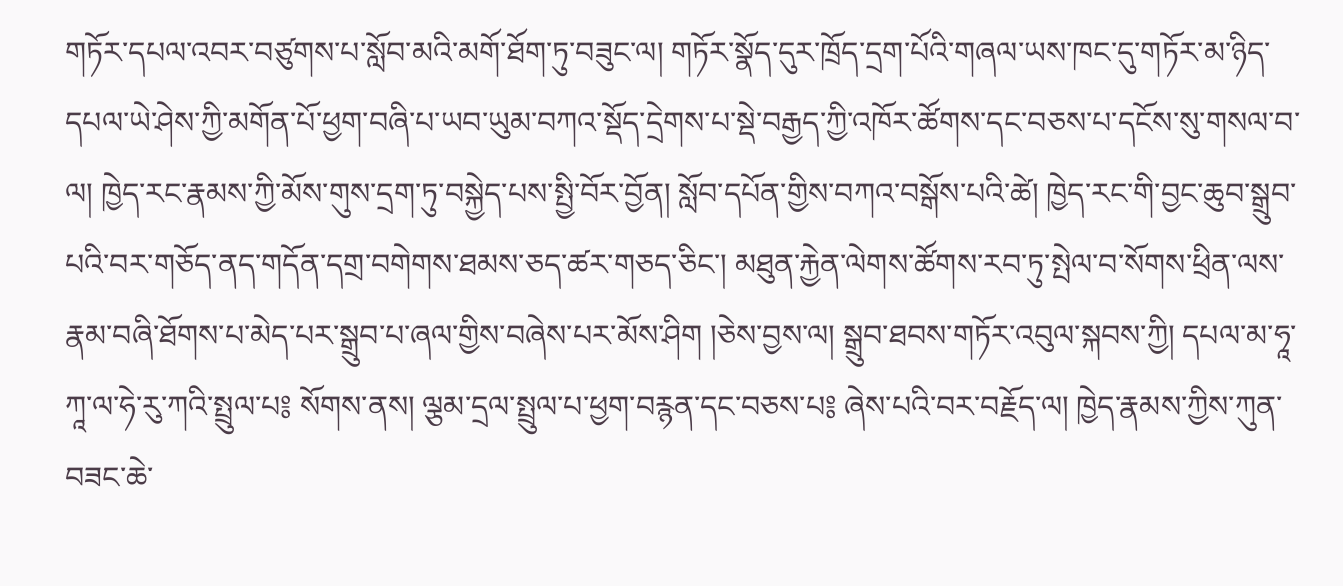གཏོར་དཔལ་འབར་བཙུགས་པ་སློབ་མའི་མགོ་ཐོག་ཏུ་བཟུང་ལ། གཏོར་སྣོད་དུར་ཁྲོད་དྲག་པོའི་གཞལ་ཡས་ཁང་དུ་གཏོར་མ་ཉིད་དཔལ་ཡེ་ཤེས་ཀྱི་མགོན་པོ་ཕྱག་བཞི་པ་ཡབ་ཡུམ་བཀའ་སྡོད་དྲེགས་པ་སྡེ་བརྒྱད་ཀྱི་འཁོར་ཚོགས་དང་བཅས་པ་དངོས་སུ་གསལ་བ་ལ། ཁྱེད་རང་རྣམས་ཀྱི་མོས་གུས་དྲག་ཏུ་བསྐྱེད་པས་སྤྱི་བོར་བྱོན། སློབ་དཔོན་གྱིས་བཀའ་བསྒོས་པའི་ཚེ། ཁྱེད་རང་གི་བྱང་ཆུབ་སྒྲུབ་པའི་བར་གཅོད་ནད་གདོན་དགྲ་བགེགས་ཐམས་ཅད་ཚར་གཅད་ཅིང་། མཐུན་རྐྱེན་ལེགས་ཚོགས་རབ་ཏུ་སྤེལ་བ་སོགས་ཕྲིན་ལས་རྣམ་བཞི་ཐོགས་པ་མེད་པར་སྒྲུབ་པ་ཞལ་གྱིས་བཞེས་པར་མོས་ཤིག །ཅེས་བྱས་ལ། སྒྲུབ་ཐབས་གཏོར་འབུལ་སྐབས་ཀྱི། དཔལ་མ་ཧཱ་ཀཱ་ལ་ཧེ་རུ་ཀའི་སྤྲུལ་པ༔ སོགས་ནས། ལྕམ་དྲལ་སྤྲུལ་པ་ཕྱག་བརྙན་དང་བཅས་པ༔ ཞེས་པའི་བར་བརྗོད་ལ། ཁྱེད་རྣམས་ཀྱིས་ཀུན་བཟང་ཆེ་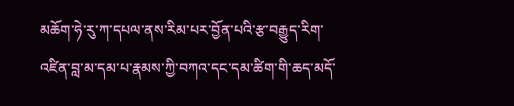མཆོག་ཧེ་རུ་ཀ་དཔལ་ནས་རིམ་པར་བྱོན་པའི་རྩ་བརྒྱུད་རིག་འཛིན་བླ་མ་དམ་པ་རྣམས་ཀྱི་བཀའ་དང་དམ་ཚིག་གི་ཆད་མདོ་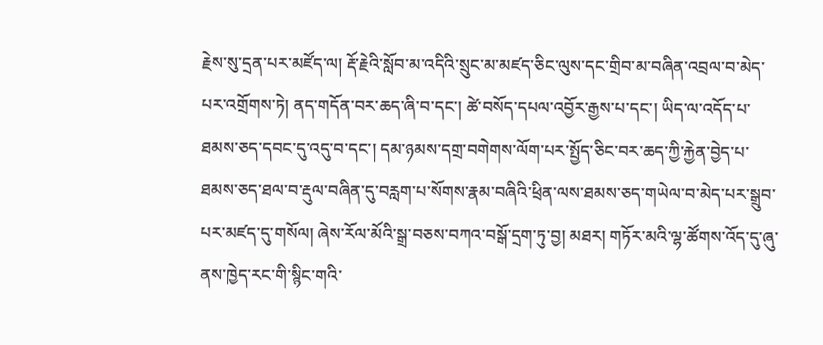རྗེས་སུ་དྲན་པར་མཛོད་ལ། རྡོ་རྗེའི་སློབ་མ་འདིའི་སྲུང་མ་མཛད་ཅིང་ལུས་དང་གྲིབ་མ་བཞིན་འབྲལ་བ་མེད་པར་འགྲོགས་ཏེ། ནད་གདོན་བར་ཆད་ཞི་བ་དང་། ཚེ་བསོད་དཔལ་འབྱོར་རྒྱས་པ་དང་། ཡིད་ལ་འདོད་པ་ཐམས་ཅད་དབང་དུ་འདུ་བ་དང་། དམ་ཉམས་དགྲ་བགེགས་ལོག་པར་སྤྱོད་ཅིང་བར་ཆད་ཀྱི་རྐྱེན་བྱེད་པ་ཐམས་ཅད་ཐལ་བ་རྡུལ་བཞིན་དུ་བརླག་པ་སོགས་རྣམ་བཞིའི་ཕྲིན་ལས་ཐམས་ཅད་གཡེལ་བ་མེད་པར་སྒྲུབ་པར་མཛད་དུ་གསོལ། ཞེས་རོལ་མོའི་སྒྲ་བཅས་བཀའ་བསྒོ་དྲག་ཏུ་བྱ། མཐར། གཏོར་མའི་ལྷ་ཚོགས་འོད་དུ་ཞུ་ནས་ཁྱེད་རང་གི་སྙིང་གའི་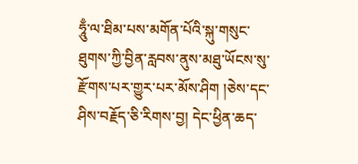ཧཱུྃ་ལ་ཐིམ་པས་མགོན་པོའི་སྐུ་གསུང་ཐུགས་ཀྱི་བྱིན་རླབས་ནུས་མཐུ་ཡོངས་སུ་རྫོགས་པར་གྱུར་པར་མོས་ཤིག །ཅེས་དང་ཤིས་བརྗོད་ཅི་རིགས་བྱ། དེང་ཕྱིན་ཆད་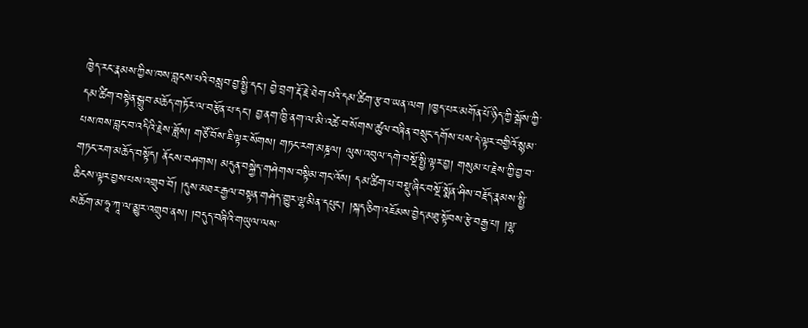ཁྱེད་རང་རྣམས་ཀྱིས་ཁས་བླངས་པའི་བསླབ་བྱ་སྤྱི་དང་། བྱེ་བྲག་རྡོ་རྗེ་ཐེག་པའི་དམ་ཚིག་རྩ་བ་ཡན་ལག །ཁྱད་པར་མགོན་པོ་ཉིད་ཀྱི་སྒོས་ཀྱི་དམ་ཚིག་བསྟེན་སྒྲུབ་མཆོད་གཏོར་ལ་བརྩོན་པ་དང་། བྱ་ནག་ཁྱི་ནག་ལ་མི་འཚེ་བ་སོགས་ཚུལ་བཞིན་བསྲུང་དགོས་པས་དེ་ལྟར་བགྱིའོ་སྙམ་པས་ཁས་བླང་བ་འདིའི་རྗེས་ཟློས། གཙོ་བོས་ཇི་ལྟར་སོགས། གཏང་རག་མཎྜལ། ལུས་འབུལ་དགེ་བསྔོ་སྤྱི་ལྟར་བྱ། གསུམ་པ་རྗེས་ཀྱི་བྱ་བ་གཏང་རག་མཆོད་བསྟོད། ནོངས་བཤགས། མདུན་བསྐྱེད་གཤེགས་བསྟིམ་གང་འོས། དམ་ཚིག་པ་བསྡུ་ཞིང་བསྔོ་སྨོན་ཤིས་བརྗོད་རྣམས་སྤྱི་ཆིངས་ལྟར་བྱས་པས་འགྲུབ་བོ། །དུས་མཐར་རྒྱལ་བསྟན་གཤེད་གྱུར་ལྷ་མིན་དཔུང་། །སྐད་ཅིག་འཇོམས་བྱེད་མཐུ་སྟོབས་རྩེ་བརྒྱ་པ། །ལྷ་མཆོག་མ་ཧཱ་ཀཱ་ལ་མྱུར་འགྲུབ་ནས། །བདུད་བཞིའི་གཡུལ་ལས་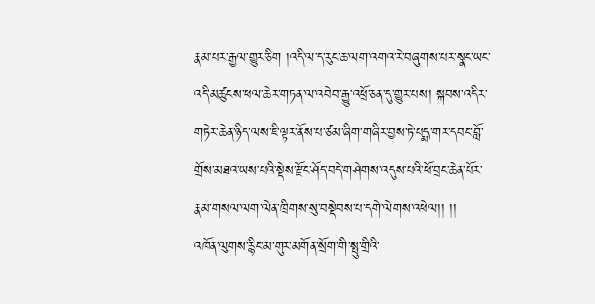རྣམ་པར་རྒྱལ་གྱུར་ཅིག །འདི་ལ་ད་རུང་ཆ་ལག་འགའ་རེ་བཞུགས་པར་སྣང་ཡང་འདི་མཚུངས་ཕལ་ཆེར་གཏན་ལ་འབེབ་རྒྱུ་འཕྲོ་ཅན་དུ་གྱུར་པས། སྐབས་འདིར་གཏེར་ཆེན་ཉིད་ལས་ཇི་ལྟར་ནོས་པ་ཙམ་ཞིག་གཞིར་བྱས་ཏེ་པདྨ་གར་དབང་བློ་གྲོས་མཐའ་ཡས་པའི་སྡེས་རྫོང་ཤོད་བདེ་གཤེགས་འདུས་པའི་ཕོ་བྲང་ཆེན་པོར་རྣམ་གསལ་ལག་ལེན་ཁྲིགས་སུ་བསྡེབས་པ་དགེ་ལེགས་འཕེལ།། །།
འཁོན་ལུགས་རྙིང་མ་གུར་མགོན་སྲོག་གི་སྤུ་གྲིའི་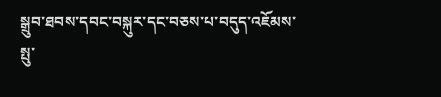སྒྲུབ་ཐབས་དབང་བསྐུར་དང་བཅས་པ་བདུད་འཇོམས་སྤུ་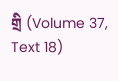གྲི (Volume 37, Text 18)